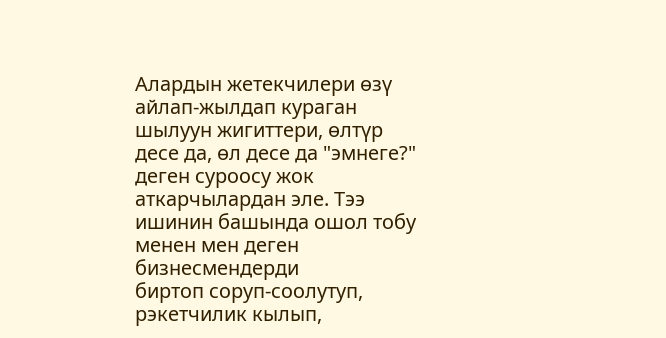Алардын жетекчилери өзү айлап-жылдап кураган шылуун жигиттери, өлтүр десе да, өл десе да "эмнеге?"
деген суроосу жок аткарчылардан эле. Тээ ишинин башында ошол тобу менен мен деген бизнесмендерди
биртоп соруп-соолутуп,
рэкетчилик кылып,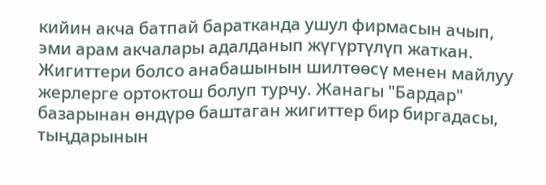кийин акча батпай баратканда ушул фирмасын ачып, эми арам акчалары адалданып жүгүртүлүп жаткан. Жигиттери болсо анабашынын шилтөөсү менен майлуу жерлерге ортоктош болуп турчу. Жанагы "Бардар"
базарынан өндүрө баштаган жигиттер бир биргадасы, тыңдарынын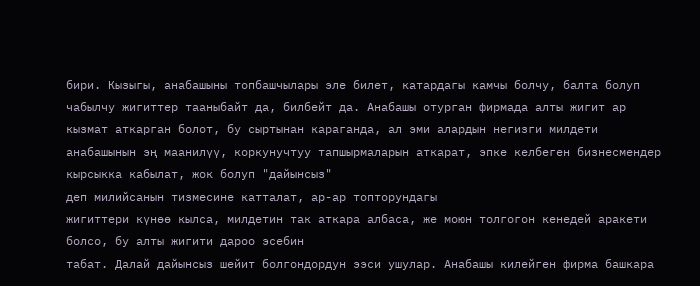бири. Кызыгы, анабашыны топбашчылары эле билет, катардагы камчы болчу, балта болуп чабылчу жигиттер тааныбайт да, билбейт да. Анабашы отурган фирмада алты жигит ар кызмат аткарган болот, бу сыртынан караганда, ал эми алардын негизги милдети анабашынын эң маанилүү, коркунучтуу тапшырмаларын аткарат, эпке келбеген бизнесмендер кырсыкка кабылат, жок болуп "дайынсыз"
деп милийсанын тизмесине катталат, ар-ар топторундагы
жигиттери күнөө кылса, милдетин так аткара албаса, же моюн толгогон кенедей аракети болсо, бу алты жигити дароо эсебин
табат. Далай дайынсыз шейит болгондордун ээси ушулар. Анабашы килейген фирма башкара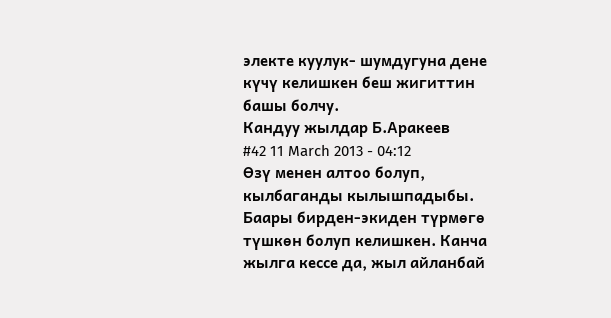электе куулук- шумдугуна дене күчү келишкен беш жигиттин башы болчу.
Кандуу жылдар Б.Аракеев
#42 11 March 2013 - 04:12
Өзү менен алтоо болуп, кылбаганды кылышпадыбы.
Баары бирден-экиден түрмөгө түшкөн болуп келишкен. Канча жылга кессе да, жыл айланбай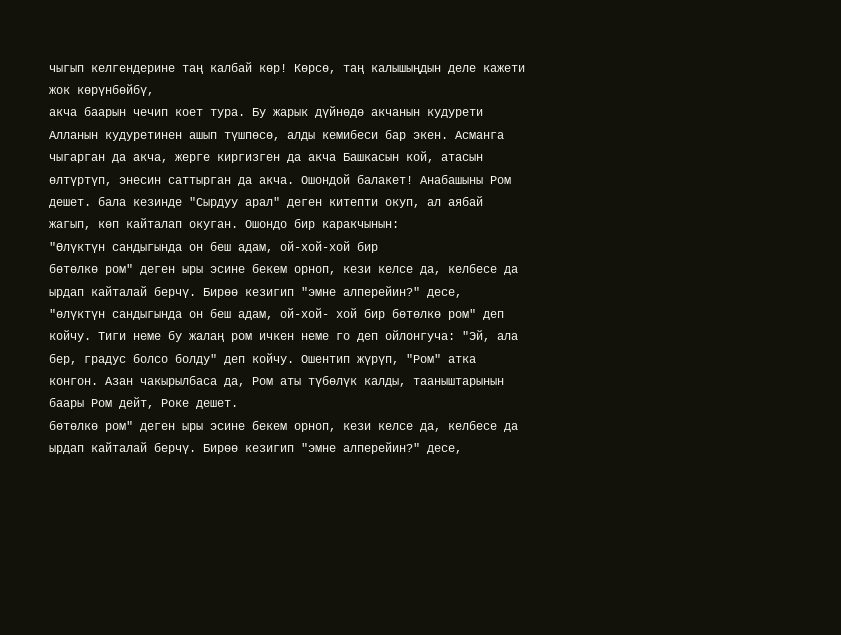чыгып келгендерине таң калбай көр! Көрсө, таң калышыңдын деле кажети жок көрүнбөйбү,
акча баарын чечип коет тура. Бу жарык дүйнөдө акчанын кудурети Алланын кудуретинен ашып түшпөсө, алды кемибеси бар экен. Асманга чыгарган да акча, жерге киргизген да акча Башкасын кой, атасын өлтүртүп, энесин саттырган да акча. Ошондой балакет! Анабашыны Ром дешет. бала кезинде "Сырдуу арал" деген китепти окуп, ал аябай жагып, көп кайталап окуган. Ошондо бир каракчынын:
"Өлүктүн сандыгында он беш адам, ой-хой-хой бир
бөтөлкө ром" деген ыры эсине бекем орноп, кези келсе да, келбесе да ырдап кайталай берчү. Бирөө кезигип "эмне алперейин?" десе,
"өлүктүн сандыгында он беш адам, ой-хой- хой бир бөтөлкө ром" деп койчу. Тиги неме бу жалаң ром ичкен неме го деп ойлонгуча: "Эй, ала бер, градус болсо болду" деп койчу. Ошентип жүрүп, "Ром" атка конгон. Азан чакырылбаса да, Ром аты түбөлүк калды, тааныштарынын баары Ром дейт, Роке дешет.
бөтөлкө ром" деген ыры эсине бекем орноп, кези келсе да, келбесе да ырдап кайталай берчү. Бирөө кезигип "эмне алперейин?" десе,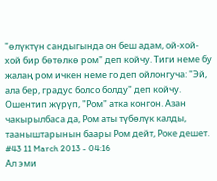"өлүктүн сандыгында он беш адам, ой-хой- хой бир бөтөлкө ром" деп койчу. Тиги неме бу жалаң ром ичкен неме го деп ойлонгуча: "Эй, ала бер, градус болсо болду" деп койчу. Ошентип жүрүп, "Ром" атка конгон. Азан чакырылбаса да, Ром аты түбөлүк калды, тааныштарынын баары Ром дейт, Роке дешет.
#43 11 March 2013 - 04:16
Ал эми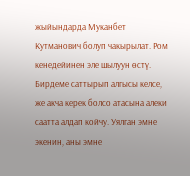жыйындарда Муканбет Кутманович болуп чакырылат. Ром кенедейинен эле шылуун өстү. Бирдеме саттырып алгысы келсе, же акча керек болсо атасына алеки саатта алдап койчу. Уялган эмне экенин, аны эмне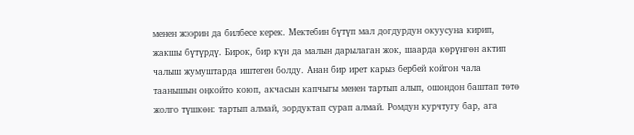менен жээрин да билбесе керек. Мектебин бүтүп мал догдурдун окуусуна кирип, жакшы бүтүрдү. Бирок, бир күн да малын дарылаган жок, шаарда көрүнгөн актип чалыш жумуштарда иштеген болду. Анан бир ирет карыз бербей койгон чала таанышын оңкойто коюп, акчасын капчыгы менен тартып алып, ошондон баштап төтө жолго түшкөн: тартып алмай, зордуктап сурап алмай. Ромдун курчтугу бар, ага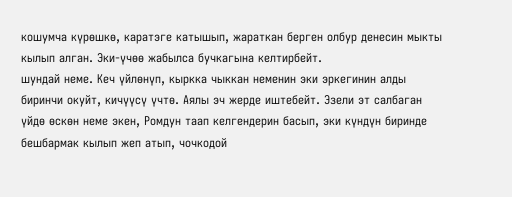кошумча күрөшкө, каратэге катышып, жараткан берген олбур денесин мыкты кылып алган. Эки-үчөө жабылса бучкагына келтирбейт.
шундай неме. Кеч үйлөнүп, кыркка чыккан неменин эки эркегинин алды биринчи окуйт, кичүүсү үчтө. Аялы эч жерде иштебейт. Эзели эт салбаган үйдө өскөн неме экен, Ромдун таап келгендерин басып, эки күндүн биринде
бешбармак кылып жеп атып, чочкодой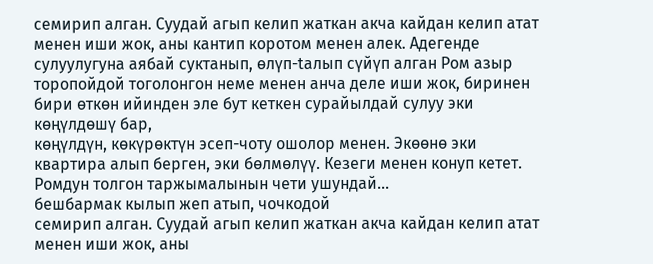семирип алган. Суудай агып келип жаткан акча кайдан келип атат менен иши жок, аны кантип коротом менен алек. Адегенде сулуулугуна аябай суктанып, өлүп-tалып сүйүп алган Ром азыр торопойдой тоголонгон неме менен анча деле иши жок, биринен бири өткөн ийинден эле бут кеткен сурайылдай сулуу эки көңүлдөшү бар,
көңүлдүн, көкүрөктүн эсеп-чоту ошолор менен. Экөөнө эки квартира алып берген, эки бөлмөлүү. Кезеги менен конуп кетет. Ромдун толгон таржымалынын чети ушундай...
бешбармак кылып жеп атып, чочкодой
семирип алган. Суудай агып келип жаткан акча кайдан келип атат менен иши жок, аны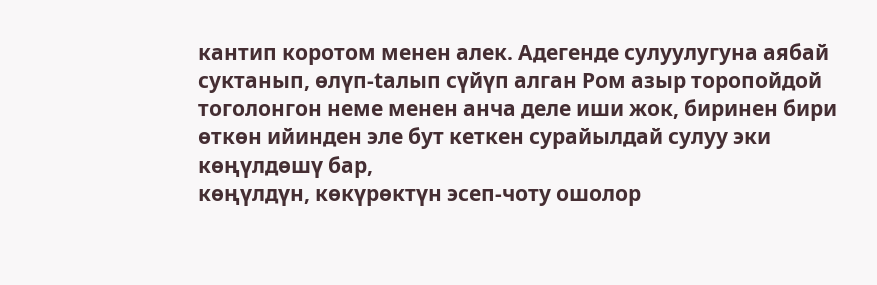кантип коротом менен алек. Адегенде сулуулугуна аябай суктанып, өлүп-tалып сүйүп алган Ром азыр торопойдой тоголонгон неме менен анча деле иши жок, биринен бири өткөн ийинден эле бут кеткен сурайылдай сулуу эки көңүлдөшү бар,
көңүлдүн, көкүрөктүн эсеп-чоту ошолор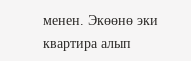менен. Экөөнө эки квартира алып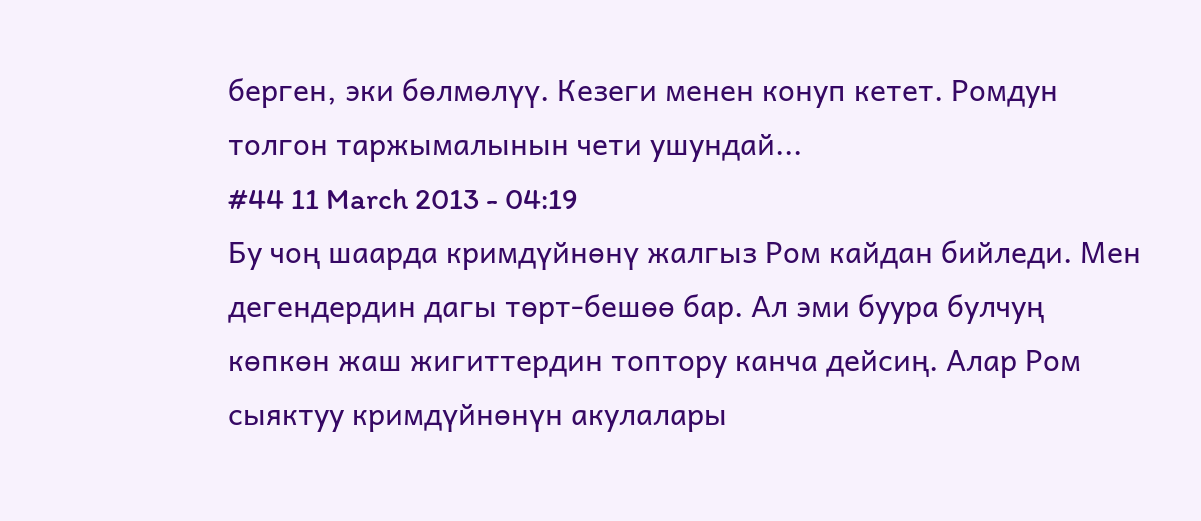берген, эки бөлмөлүү. Кезеги менен конуп кетет. Ромдун толгон таржымалынын чети ушундай...
#44 11 March 2013 - 04:19
Бу чоң шаарда кримдүйнөнү жалгыз Ром кайдан бийледи. Мен дегендердин дагы төрт-бешөө бар. Ал эми буура булчуң көпкөн жаш жигиттердин топтору канча дейсиң. Алар Ром сыяктуу кримдүйнөнүн акулалары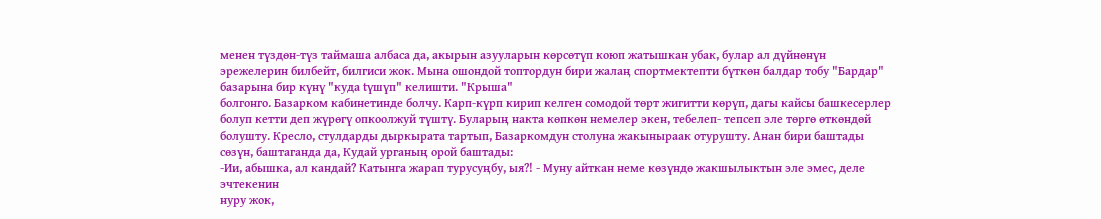менен түздөн-түз таймаша албаса да, акырын азууларын көрсөтүп коюп жатышкан убак, булар ал дүйнөнүн эрежелерин билбейт, билгиси жок. Мына ошондой топтордун бири жалаң спортмектепти бүткөн балдар тобу "Бардар"
базарына бир күнү "куда tүшүп" келишти. "Крыша"
болгонго. Базарком кабинетинде болчу. Карп-күрп кирип келген сомодой төрт жигитти көрүп, дагы кайсы башкесерлер болуп кетти деп жүрөгү опкоолжуй түштү. Буларың накта көпкөн немелер экен, тебелеп- тепсеп эле төргө өткөндөй болушту. Кресло, стулдарды дыркырата тартып, Базаркомдун столуна жакыныраак отурушту. Анан бири баштады сөзүн, баштаганда да, Кудай урганың орой баштады:
-Ии, абышка, ал кандай? Катынга жарап турусуңбу, ыя?! - Муну айткан неме көзүндө жакшылыктын эле эмес, деле эчтекенин
нуру жок,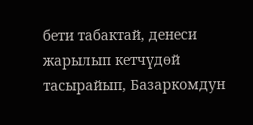бети табактай, денеси жарылып кетчүдөй
тасырайып, Базаркомдун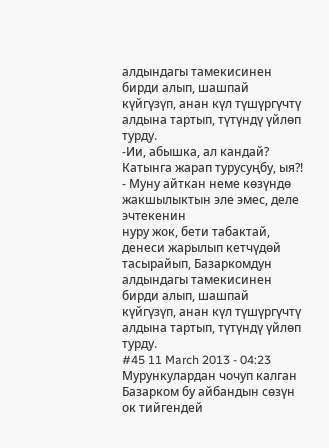алдындагы тамекисинен бирди алып, шашпай күйгүзүп, анан күл түшүргүчтү алдына тартып, түтүндү үйлөп турду.
-Ии, абышка, ал кандай? Катынга жарап турусуңбу, ыя?! - Муну айткан неме көзүндө жакшылыктын эле эмес, деле эчтекенин
нуру жок, бети табактай, денеси жарылып кетчүдөй
тасырайып, Базаркомдун алдындагы тамекисинен бирди алып, шашпай күйгүзүп, анан күл түшүргүчтү алдына тартып, түтүндү үйлөп турду.
#45 11 March 2013 - 04:23
Мурункулардан чочуп калган Базарком бу айбандын сөзүн ок тийгендей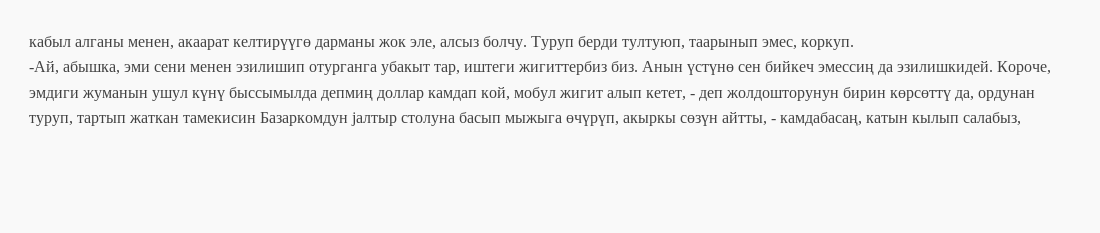кабыл алганы менен, акаарат келтирүүгө дарманы жок эле, алсыз болчу. Туруп берди тултуюп, таарынып эмес, коркуп.
-Ай, абышка, эми сени менен эзилишип отурганга убакыт тар, иштеги жигиттербиз биз. Анын үстүнө сен бийкеч эмессиң да эзилишкидей. Короче, эмдиги жуманын ушул күнү быссымылда депмиң доллар камдап кой, мобул жигит алып кетет, - деп жолдошторунун бирин көрсөттү да, ордунан туруп, тартып жаткан тамекисин Базаркомдун jалтыр столуна басып мыжыга өчүрүп, акыркы сөзүн айтты, - камдабасаң, катын кылып салабыз,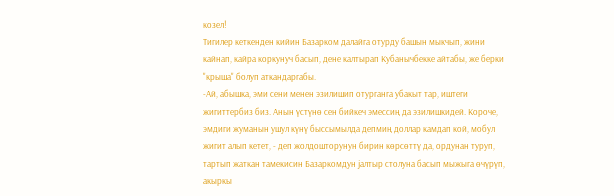козел!
Тигилер кеткенден кийин Базарком далайга отурду башын мыкчып, жини кайнап, кайра коркунуч басып, дене калтырап Кубанычбекке айтабы, же берки "крыша" болуп аткандаргабы.
-Ай, абышка, эми сени менен эзилишип отурганга убакыт тар, иштеги жигиттербиз биз. Анын үстүнө сен бийкеч эмессиң да эзилишкидей. Короче, эмдиги жуманын ушул күнү быссымылда депмиң доллар камдап кой, мобул жигит алып кетет, - деп жолдошторунун бирин көрсөттү да, ордунан туруп, тартып жаткан тамекисин Базаркомдун jалтыр столуна басып мыжыга өчүрүп, акыркы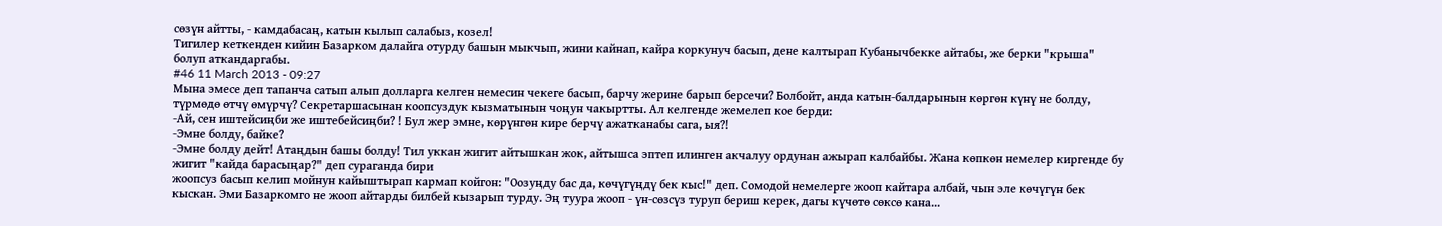сөзүн айтты, - камдабасаң, катын кылып салабыз, козел!
Тигилер кеткенден кийин Базарком далайга отурду башын мыкчып, жини кайнап, кайра коркунуч басып, дене калтырап Кубанычбекке айтабы, же берки "крыша" болуп аткандаргабы.
#46 11 March 2013 - 09:27
Мына эмесе деп тапанча сатып алып долларга келген немесин чекеге басып, барчу жерине барып берсечи? Болбойт, анда катын-балдарынын көргөн күнү не болду, түрмөдө өтчү өмүрчү? Секретаршасынан коопсуздук кызматынын чоңун чакыртты. Ал келгенде жемелеп кое берди:
-Ай, сен иштейсиңби же иштебейсиңби? ! Бул жер эмне, көрүнгөн кире берчү ажатканабы сага, ыя?!
-Эмне болду, байке?
-Эмне болду дейт! Атаңдын башы болду! Тил уккан жигит айтышкан жок, айтышса эптеп илинген акчалуу ордунан ажырап калбайбы. Жана көпкөн немелер киргенде бу жигит "кайда барасыңар?" деп сураганда бири
жоопсуз басып келип мойнун кайыштырап кармап койгон: "Оозуңду бас да, көчүгүңдү бек кыс!" деп. Сомодой немелерге жооп кайтара албай, чын эле көчүгүн бек кыскан. Эми Базаркомго не жооп айтарды билбей кызарып турду. Эң туура жооп - үн-сөзсүз туруп бериш керек, дагы күчөтө сөксө кана...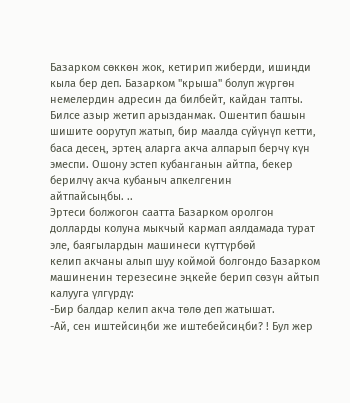Базарком сөккөн жок, кетирип жиберди, ишиңди кыла бер деп. Базарком "крыша" болуп жүргөн немелердин адресин да билбейт, кайдан тапты. Билсе азыр жетип арызданмак. Ошентип башын шишите оорутуп жатып, бир маалда сүйүнүп кетти, баса десең, эртең аларга акча алпарып берчү күн эмеспи. Ошону эстеп кубанганын айтпа, бекер берилчү акча кубаныч апкелгенин
айтпайсыңбы. ..
Эртеси болжогон саатта Базарком оролгон долларды колуна мыкчый кармап аялдамада турат эле, баягылардын машинеси күттүрбөй
келип акчаны алып шуу коймой болгондо Базарком машиненин терезесине эңкейе берип сөзүн айтып калууга үлгүрдү:
-Бир балдар келип акча төлө деп жатышат.
-Ай, сен иштейсиңби же иштебейсиңби? ! Бул жер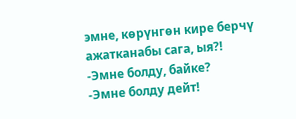эмне, көрүнгөн кире берчү ажатканабы сага, ыя?!
-Эмне болду, байке?
-Эмне болду дейт!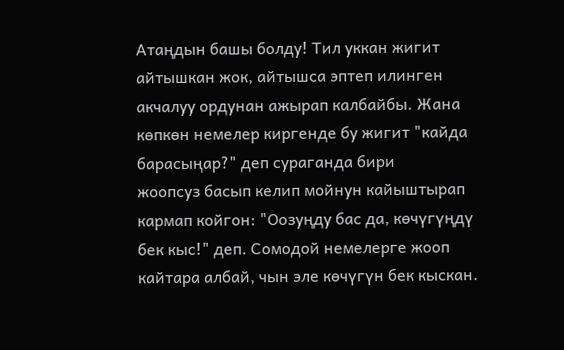Атаңдын башы болду! Тил уккан жигит айтышкан жок, айтышса эптеп илинген акчалуу ордунан ажырап калбайбы. Жана көпкөн немелер киргенде бу жигит "кайда барасыңар?" деп сураганда бири
жоопсуз басып келип мойнун кайыштырап кармап койгон: "Оозуңду бас да, көчүгүңдү бек кыс!" деп. Сомодой немелерге жооп кайтара албай, чын эле көчүгүн бек кыскан.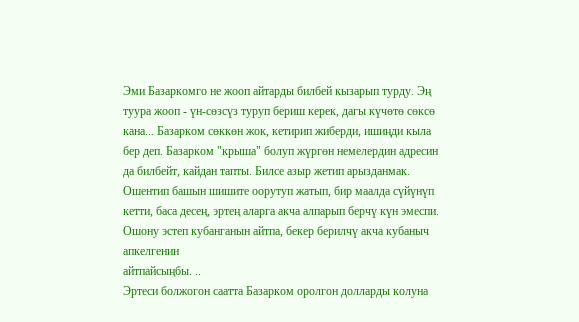Эми Базаркомго не жооп айтарды билбей кызарып турду. Эң туура жооп - үн-сөзсүз туруп бериш керек, дагы күчөтө сөксө кана... Базарком сөккөн жок, кетирип жиберди, ишиңди кыла бер деп. Базарком "крыша" болуп жүргөн немелердин адресин да билбейт, кайдан тапты. Билсе азыр жетип арызданмак. Ошентип башын шишите оорутуп жатып, бир маалда сүйүнүп кетти, баса десең, эртең аларга акча алпарып берчү күн эмеспи. Ошону эстеп кубанганын айтпа, бекер берилчү акча кубаныч апкелгенин
айтпайсыңбы. ..
Эртеси болжогон саатта Базарком оролгон долларды колуна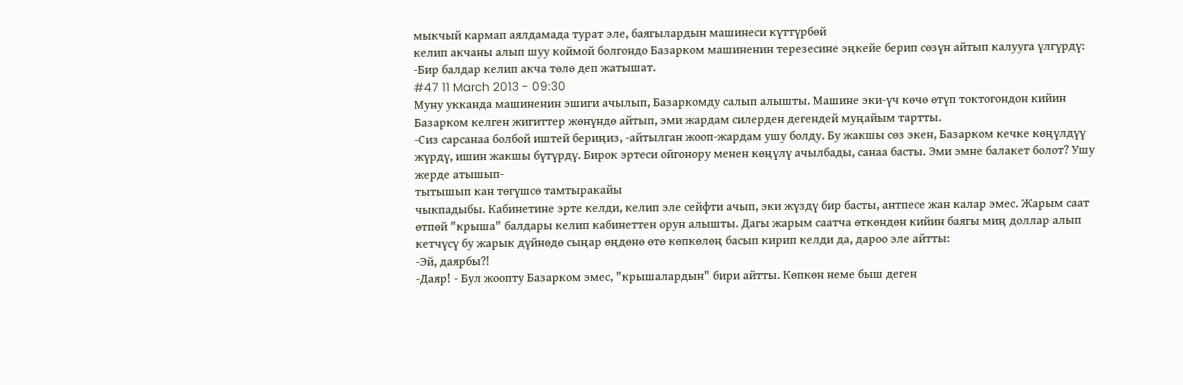мыкчый кармап аялдамада турат эле, баягылардын машинеси күттүрбөй
келип акчаны алып шуу коймой болгондо Базарком машиненин терезесине эңкейе берип сөзүн айтып калууга үлгүрдү:
-Бир балдар келип акча төлө деп жатышат.
#47 11 March 2013 - 09:30
Муну укканда машиненин эшиги ачылып, Базаркомду салып алышты. Машине эки-үч көчө өтүп токтогондон кийин Базарком келген жигиттер жөнүндө айтып, эми жардам силерден дегендей муңайым тартты.
-Сиз сарсанаа болбой иштей бериңиз, -айтылган жооп-жардам ушу болду. Бу жакшы сөз экен, Базарком кечке көңүлдүү жүрдү, ишин жакшы бүтүрдү. Бирок эртеси ойгонору менен көңүлү ачылбады, санаа басты. Эми эмне балакет болот? Ушу жерде атышып-
тытышып кан төгүшсө тамтыракайы
чыкпадыбы. Кабинетине эрте келди, келип эле сейфти ачып, эки жүздү бир басты, антпесе жан калар эмес. Жарым саат өтпөй "крыша" балдары келип кабинеттен орун алышты. Дагы жарым саатча өткөндөн кийин баягы миң доллар алып кетчүсү бу жарык дүйнөдө сыңар өңдөнө өтө көпкөлөң басып кирип келди да, дароо эле айтты:
-Эй, даярбы?!
-Даяр! - Бул жоопту Базарком эмес, "крышалардын" бири айтты. Көпкөн неме быш деген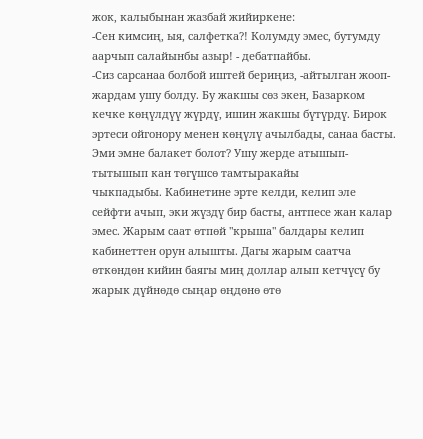жок, калыбынан жазбай жийиркене:
-Сен кимсиң, ыя, салфетка?! Колумду эмес, бутумду аарчып салайынбы азыр! - дебатпайбы.
-Сиз сарсанаа болбой иштей бериңиз, -айтылган жооп-жардам ушу болду. Бу жакшы сөз экен, Базарком кечке көңүлдүү жүрдү, ишин жакшы бүтүрдү. Бирок эртеси ойгонору менен көңүлү ачылбады, санаа басты. Эми эмне балакет болот? Ушу жерде атышып-
тытышып кан төгүшсө тамтыракайы
чыкпадыбы. Кабинетине эрте келди, келип эле сейфти ачып, эки жүздү бир басты, антпесе жан калар эмес. Жарым саат өтпөй "крыша" балдары келип кабинеттен орун алышты. Дагы жарым саатча өткөндөн кийин баягы миң доллар алып кетчүсү бу жарык дүйнөдө сыңар өңдөнө өтө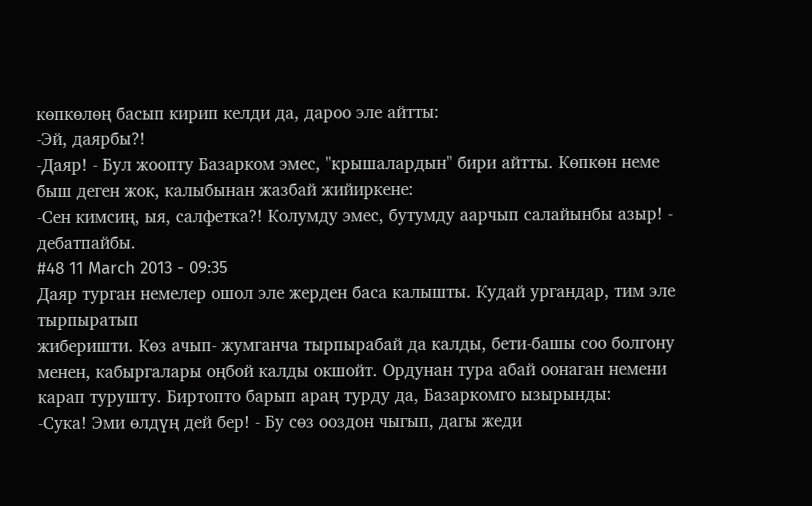көпкөлөң басып кирип келди да, дароо эле айтты:
-Эй, даярбы?!
-Даяр! - Бул жоопту Базарком эмес, "крышалардын" бири айтты. Көпкөн неме быш деген жок, калыбынан жазбай жийиркене:
-Сен кимсиң, ыя, салфетка?! Колумду эмес, бутумду аарчып салайынбы азыр! - дебатпайбы.
#48 11 March 2013 - 09:35
Даяр турган немелер ошол эле жерден баса калышты. Кудай ургандар, тим эле тырпыратып
жиберишти. Көз ачып- жумганча тырпырабай да калды, бети-башы соо болгону менен, кабыргалары оңбой калды окшойт. Oрдунан тура абай оонаган немени карап турушту. Биртопто барып араң турду да, Базаркомго ызырынды:
-Сука! Эми өлдүң дей бер! - Бу сөз ооздон чыгып, дагы жеди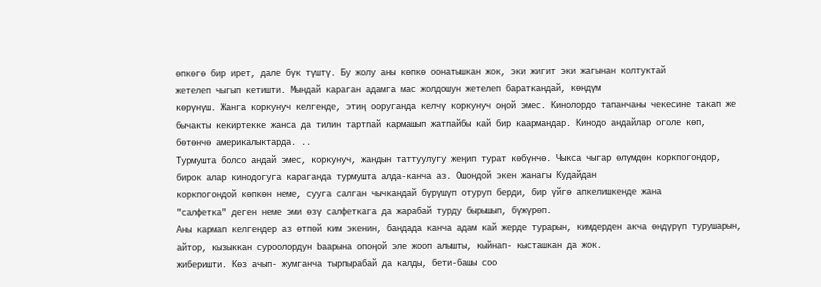өпкөгө бир ирет, дале бүк түштү. Бу жолу аны көпкө оонатышкан жок, эки жигит эки жагынан колтуктай
жетелеп чыгып кетишти. Мындай караган адамга мас жолдошун жетелеп бараткандай, көндүм
көрүнүш. Жанга коркунуч келгенде, этиң ооруганда келчү коркунуч оңой эмес. Кинолордо тапанчаны чекесине такап же бычакты кекиртекке жанса да тилин тартпай кармашып жатпайбы кай бир каармандар. Кинодо андайлар оголе көп, бөтөнчө америкалыктарда. ..
Турмушта болсо андай эмес, коркунуч, жандын таттуулугу жеңип турат көбүнчө. Чыкса чыгар өлүмдөн коркпогондор, бирок алар кинодогуга караганда турмушта алда-канча аз. Ошондой экен жанагы Кудайдан
коркпогондой көпкөн неме, сууга салган чычкандай бүрүшүп отуруп берди, бир үйгө апкелишкенде жана
"салфетка" деген неме эми өзү салфеткага да жарабай турду бырышып, бүжүрөп.
Аны кармап келгендер аз өтпөй ким экенин, бандада канча адам кай жерде турарын, кимдерден акча өндүрүп турушарын, айтор, кызыккан суроолордун bаарына опоңой эле жооп алышты, кыйнап- кысташкан да жок.
жиберишти. Көз ачып- жумганча тырпырабай да калды, бети-башы соо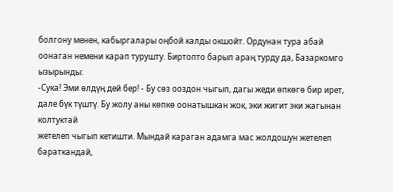болгону менен, кабыргалары оңбой калды окшойт. Oрдунан тура абай оонаган немени карап турушту. Биртопто барып араң турду да, Базаркомго ызырынды:
-Сука! Эми өлдүң дей бер! - Бу сөз ооздон чыгып, дагы жеди өпкөгө бир ирет, дале бүк түштү. Бу жолу аны көпкө оонатышкан жок, эки жигит эки жагынан колтуктай
жетелеп чыгып кетишти. Мындай караган адамга мас жолдошун жетелеп бараткандай,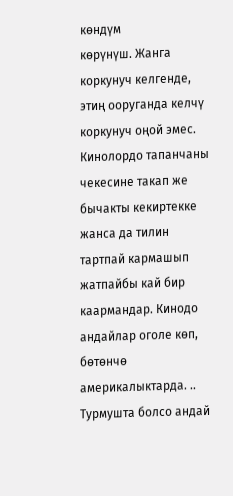көндүм
көрүнүш. Жанга коркунуч келгенде, этиң ооруганда келчү коркунуч оңой эмес. Кинолордо тапанчаны чекесине такап же бычакты кекиртекке жанса да тилин тартпай кармашып жатпайбы кай бир каармандар. Кинодо андайлар оголе көп, бөтөнчө америкалыктарда. ..
Турмушта болсо андай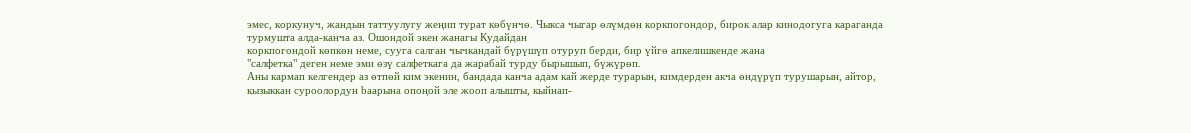эмес, коркунуч, жандын таттуулугу жеңип турат көбүнчө. Чыкса чыгар өлүмдөн коркпогондор, бирок алар кинодогуга караганда турмушта алда-канча аз. Ошондой экен жанагы Кудайдан
коркпогондой көпкөн неме, сууга салган чычкандай бүрүшүп отуруп берди, бир үйгө апкелишкенде жана
"салфетка" деген неме эми өзү салфеткага да жарабай турду бырышып, бүжүрөп.
Аны кармап келгендер аз өтпөй ким экенин, бандада канча адам кай жерде турарын, кимдерден акча өндүрүп турушарын, айтор, кызыккан суроолордун bаарына опоңой эле жооп алышты, кыйнап-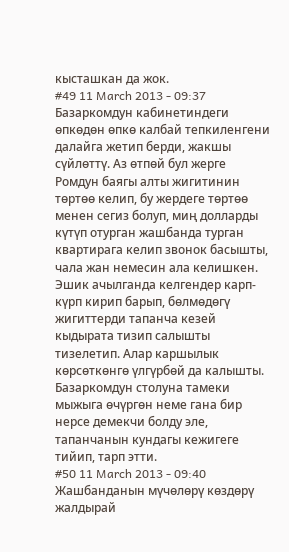кысташкан да жок.
#49 11 March 2013 - 09:37
Базаркомдун кабинетиндеги өпкөдөн өпкө калбай тепкиленгени далайга жетип берди, жакшы сүйлөттү. Аз өтпөй бул жерге Ромдун баягы алты жигитинин төртөө келип, бу жердегe төртөө менен сегиз болуп, миң долларды күтүп отурган жашбанда турган квартирага келип звонок басышты, чала жан немесин ала келишкен. Эшик ачылганда келгендер карп-күрп кирип барып, бөлмөдөгү жигиттерди тапанча кезей кыдырата тизип салышты тизелетип. Алар каршылык көрсөткөнгө үлгүрбөй да калышты. Базаркомдун столуна тамеки мыжыга өчүргөн неме гана бир нерсе демекчи болду эле, тапанчанын кундагы кежигеге тийип, тарп этти.
#50 11 March 2013 - 09:40
Жашбанданын мүчөлөрү көздөрү жалдырай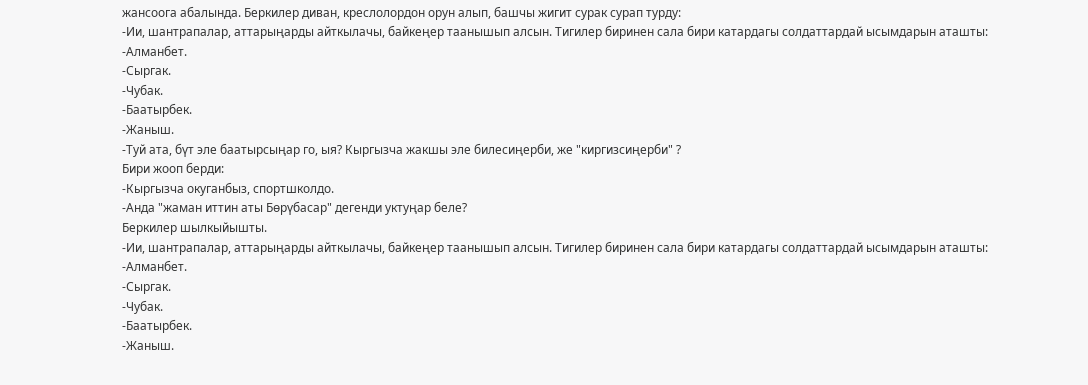жансоога абалында. Беркилер диван, креслолордон орун алып, башчы жигит сурак сурап турду:
-Ии, шантрапалар, аттарыңарды айткылачы, байкеңер таанышып алсын. Тигилер биринен сала бири катардагы солдаттардай ысымдарын аташты:
-Алманбет.
-Сыргак.
-Чубак.
-Баатырбек.
-Жаныш.
-Туй ата, бүт эле баатырсыңар го, ыя? Кыргызча жакшы эле билесиңерби, же "киргизсиңерби" ?
Бири жооп берди:
-Кыргызча окуганбыз, спортшколдо.
-Анда "жаман иттин аты Бөрүбасар" дегенди уктуңар беле?
Беркилер шылкыйышты.
-Ии, шантрапалар, аттарыңарды айткылачы, байкеңер таанышып алсын. Тигилер биринен сала бири катардагы солдаттардай ысымдарын аташты:
-Алманбет.
-Сыргак.
-Чубак.
-Баатырбек.
-Жаныш.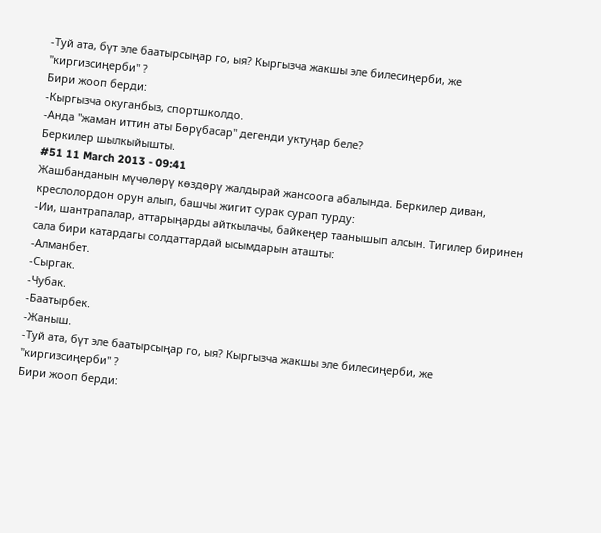-Туй ата, бүт эле баатырсыңар го, ыя? Кыргызча жакшы эле билесиңерби, же "киргизсиңерби" ?
Бири жооп берди:
-Кыргызча окуганбыз, спортшколдо.
-Анда "жаман иттин аты Бөрүбасар" дегенди уктуңар беле?
Беркилер шылкыйышты.
#51 11 March 2013 - 09:41
Жашбанданын мүчөлөрү көздөрү жалдырай жансоога абалында. Беркилер диван, креслолордон орун алып, башчы жигит сурак сурап турду:
-Ии, шантрапалар, аттарыңарды айткылачы, байкеңер таанышып алсын. Тигилер биринен сала бири катардагы солдаттардай ысымдарын аташты:
-Алманбет.
-Сыргак.
-Чубак.
-Баатырбек.
-Жаныш.
-Туй ата, бүт эле баатырсыңар го, ыя? Кыргызча жакшы эле билесиңерби, же "киргизсиңерби" ?
Бири жооп берди: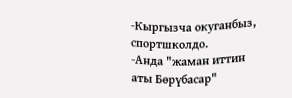-Кыргызча окуганбыз, спортшколдо.
-Анда "жаман иттин аты Бөрүбасар"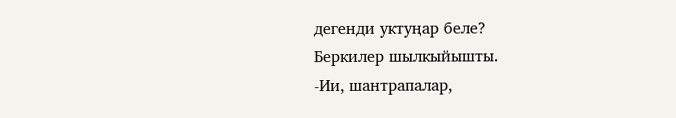дегенди уктуңар беле?
Беркилер шылкыйышты.
-Ии, шантрапалар,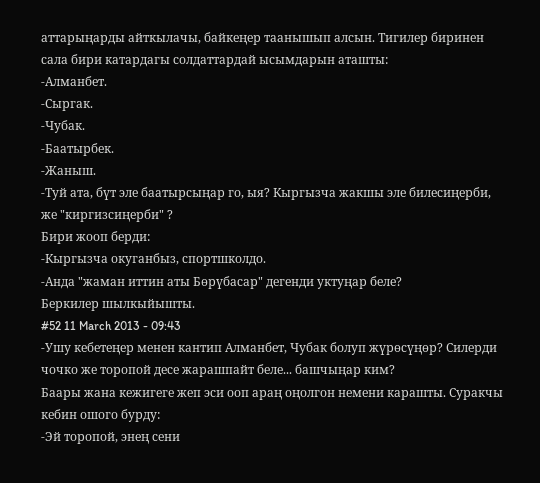аттарыңарды айткылачы, байкеңер таанышып алсын. Тигилер биринен сала бири катардагы солдаттардай ысымдарын аташты:
-Алманбет.
-Сыргак.
-Чубак.
-Баатырбек.
-Жаныш.
-Туй ата, бүт эле баатырсыңар го, ыя? Кыргызча жакшы эле билесиңерби, же "киргизсиңерби" ?
Бири жооп берди:
-Кыргызча окуганбыз, спортшколдо.
-Анда "жаман иттин аты Бөрүбасар" дегенди уктуңар беле?
Беркилер шылкыйышты.
#52 11 March 2013 - 09:43
-Ушу кебетеңер менен кантип Алманбет, Чубак болуп жүрөсүңөр? Силерди чочко же торопой десе жарашпайт беле... башчыңар ким?
Баары жана кежигеге жеп эси ооп араң оңолгон немени карашты. Суракчы кебин ошого бурду:
-Эй торопой, энең сени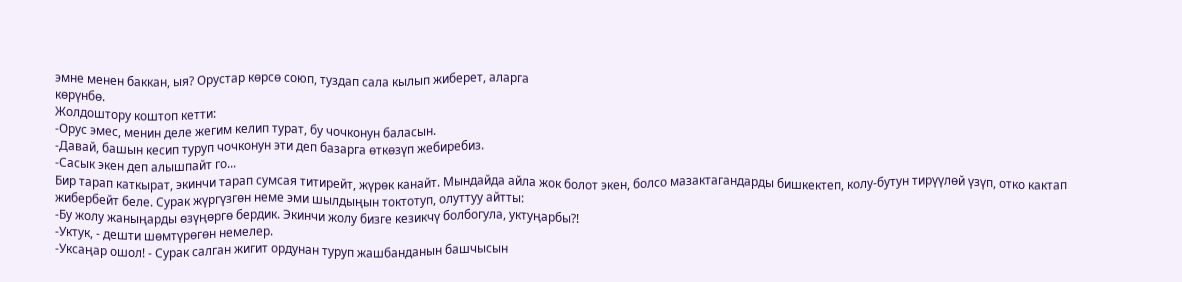эмне менен баккан, ыя? Орустар көрсө союп, туздап сала кылып жиберет, аларга
көрүнбө.
Жолдоштору коштоп кетти:
-Орус эмес, менин деле жегим келип турат, бу чочконун баласын.
-Давай, башын кесип туруп чочконун эти деп базарга өткөзүп жебиребиз.
-Сасык экен деп алышпайт го...
Бир тарап каткырат, экинчи тарап сумсая титирейт, жүрөк канайт. Мындайда айла жок болот экен, болсо мазактагандарды бишкектеп, колу-бутун тирүүлөй үзүп, отко кактап жибербейт беле. Сурак жүргүзгөн неме эми шылдыңын токтотуп, олуттуу айтты:
-Бу жолу жаныңарды өзүңөргө бердик. Экинчи жолу бизге кезикчү болбогула, уктуңарбы?!
-Уктук, - дешти шөмтүрөгөн немелер.
-Уксаңар ошол! - Сурак салган жигит ордунан туруп жашбанданын башчысын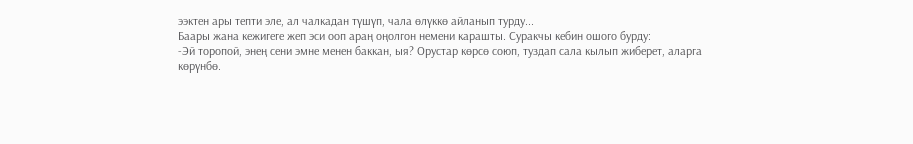ээктен ары тепти эле, ал чалкадан түшүп, чала өлүккө айланып турду...
Баары жана кежигеге жеп эси ооп араң оңолгон немени карашты. Суракчы кебин ошого бурду:
-Эй торопой, энең сени эмне менен баккан, ыя? Орустар көрсө союп, туздап сала кылып жиберет, аларга
көрүнбө.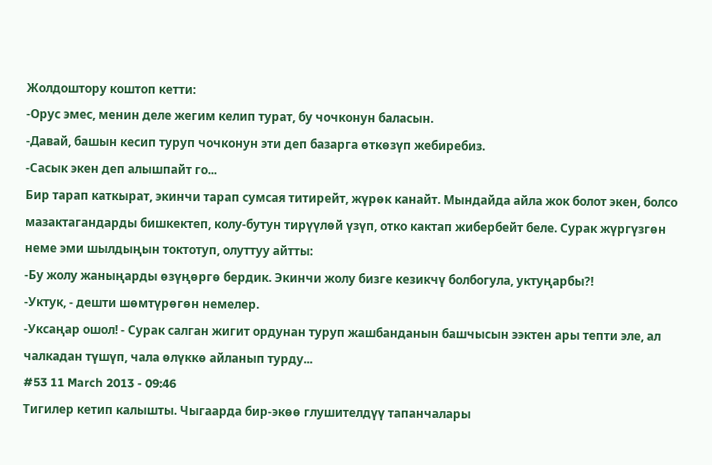Жолдоштору коштоп кетти:
-Орус эмес, менин деле жегим келип турат, бу чочконун баласын.
-Давай, башын кесип туруп чочконун эти деп базарга өткөзүп жебиребиз.
-Сасык экен деп алышпайт го...
Бир тарап каткырат, экинчи тарап сумсая титирейт, жүрөк канайт. Мындайда айла жок болот экен, болсо мазактагандарды бишкектеп, колу-бутун тирүүлөй үзүп, отко кактап жибербейт беле. Сурак жүргүзгөн неме эми шылдыңын токтотуп, олуттуу айтты:
-Бу жолу жаныңарды өзүңөргө бердик. Экинчи жолу бизге кезикчү болбогула, уктуңарбы?!
-Уктук, - дешти шөмтүрөгөн немелер.
-Уксаңар ошол! - Сурак салган жигит ордунан туруп жашбанданын башчысын ээктен ары тепти эле, ал чалкадан түшүп, чала өлүккө айланып турду...
#53 11 March 2013 - 09:46
Тигилер кетип калышты. Чыгаарда бир-экөө глушителдүү тапанчалары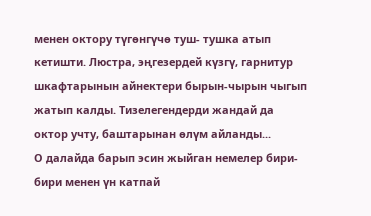менен октору түгөнгүчө туш- тушка атып кетишти. Люстра, эңгезердей күзгү, гарнитур шкафтарынын айнектери бырын-чырын чыгып жатып калды. Тизелегендерди жандай да октор учту, баштарынан өлүм айланды...
О далайда барып эсин жыйган немелер бири- бири менен үн катпай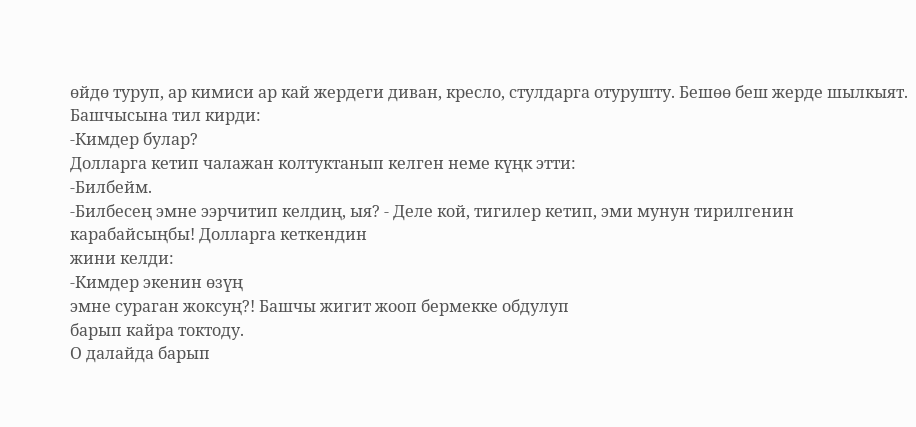өйдө туруп, ар кимиси ар кай жердеги диван, кресло, стулдарга отурушту. Бешөө беш жерде шылкыят. Башчысына тил кирди:
-Кимдер булар?
Долларга кетип чалажан колтуктанып келген неме күңк этти:
-Билбейм.
-Билбесең эмне ээрчитип келдиң, ыя? - Деле кой, тигилер кетип, эми мунун тирилгенин
карабайсыңбы! Долларга кеткендин
жини келди:
-Кимдер экенин өзүң
эмне сураган жоксуң?! Башчы жигит жооп бермекке обдулуп
барып кайра токтоду.
О далайда барып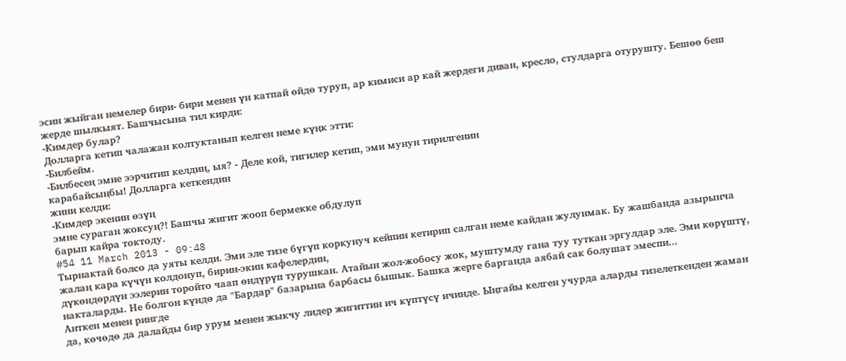эсин жыйган немелер бири- бири менен үн катпай өйдө туруп, ар кимиси ар кай жердеги диван, кресло, стулдарга отурушту. Бешөө беш жерде шылкыят. Башчысына тил кирди:
-Кимдер булар?
Долларга кетип чалажан колтуктанып келген неме күңк этти:
-Билбейм.
-Билбесең эмне ээрчитип келдиң, ыя? - Деле кой, тигилер кетип, эми мунун тирилгенин
карабайсыңбы! Долларга кеткендин
жини келди:
-Кимдер экенин өзүң
эмне сураган жоксуң?! Башчы жигит жооп бермекке обдулуп
барып кайра токтоду.
#54 11 March 2013 - 09:48
Тырнактай болсо да уяты келди. Эми эле тизе бүгүп коркунуч кейпин кетирип салган неме кайдан жулунмак. Бу жашбанда aзырынча жалаң кара күчүн колдонуп, бирин-экин кафелердин,
дүкөндөрдүн ээлерин торойто чаап өндүрүп турушкан. Атайын жол-жобосу жок, муштумду гана туу туткан эргулдар эле. Эми көрүштү, накталарды. Не болгон күндө да "Бардар" базарына барбасы бышык. Башка жерге барганда аябай сак болушат эмеспи...
Анткен менен рингде
да, көчөдө да далайды бир урум менен жыкчу лидер жигиттин ич күптүсү ичинде. Ыңгайы келген учурда аларды тизелеткенден жаман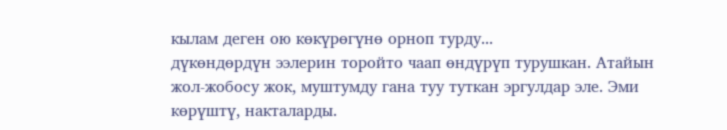кылам деген ою көкүрөгүнө орноп турду...
дүкөндөрдүн ээлерин торойто чаап өндүрүп турушкан. Атайын жол-жобосу жок, муштумду гана туу туткан эргулдар эле. Эми көрүштү, накталарды.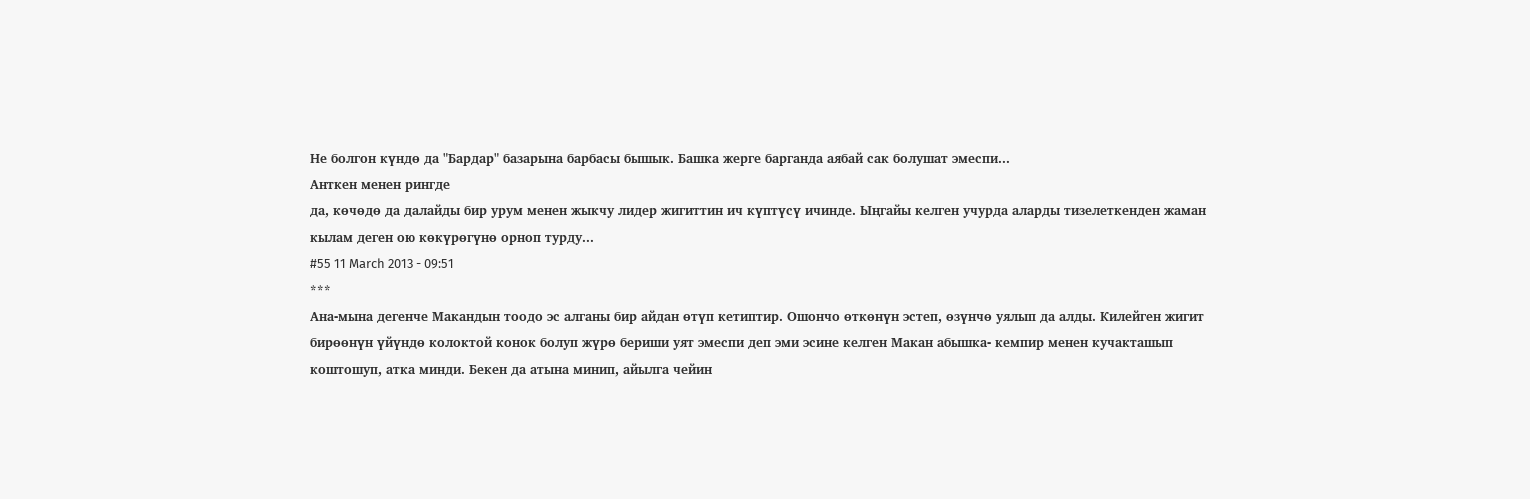Не болгон күндө да "Бардар" базарына барбасы бышык. Башка жерге барганда аябай сак болушат эмеспи...
Анткен менен рингде
да, көчөдө да далайды бир урум менен жыкчу лидер жигиттин ич күптүсү ичинде. Ыңгайы келген учурда аларды тизелеткенден жаман кылам деген ою көкүрөгүнө орноп турду...
#55 11 March 2013 - 09:51
***
Ана-мына дегенче Макандын тоодо эс алганы бир айдан өтүп кетиптир. Ошончо өткөнүн эстеп, өзүнчө уялып да алды. Килейген жигит бирөөнүн үйүндө колоктой конок болуп жүрө бериши уят эмеспи деп эми эсине келген Макан абышка- кемпир менен кучакташып коштошуп, атка минди. Бекен да атына минип, айылга чейин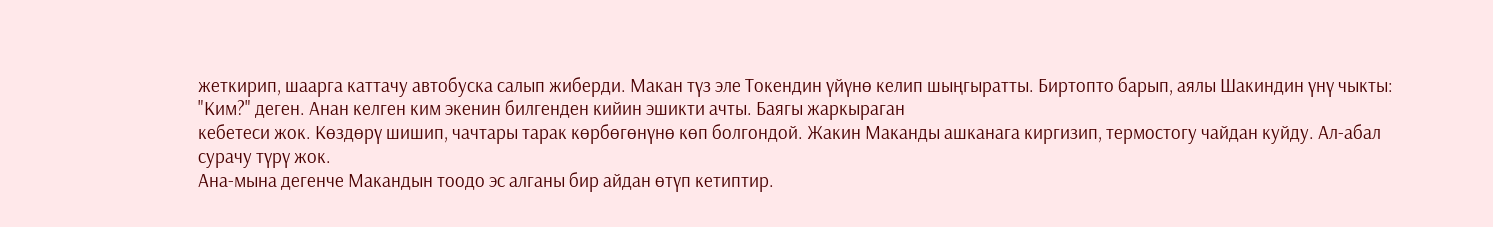жеткирип, шаарга каттачу автобуска салып жиберди. Макан түз эле Tокендин үйүнө келип шыңгыратты. Биртопто барып, аялы Шакиндин үнү чыкты: "Ким?" деген. Анан келген ким экенин билгенден кийин эшикти ачты. Баягы жаркыраган
кебетеси жок. Көздөрү шишип, чачтары тарак көрбөгөнүнө көп болгондой. Жакин Маканды ашканага киргизип, термостогу чайдан куйду. Ал-абал сурачу түрү жок.
Ана-мына дегенче Макандын тоодо эс алганы бир айдан өтүп кетиптир.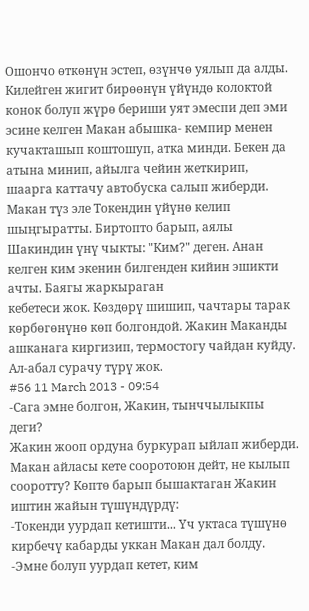Ошончо өткөнүн эстеп, өзүнчө уялып да алды. Килейген жигит бирөөнүн үйүндө колоктой конок болуп жүрө бериши уят эмеспи деп эми эсине келген Макан абышка- кемпир менен кучакташып коштошуп, атка минди. Бекен да атына минип, айылга чейин жеткирип, шаарга каттачу автобуска салып жиберди. Макан түз эле Tокендин үйүнө келип шыңгыратты. Биртопто барып, аялы Шакиндин үнү чыкты: "Ким?" деген. Анан келген ким экенин билгенден кийин эшикти ачты. Баягы жаркыраган
кебетеси жок. Көздөрү шишип, чачтары тарак көрбөгөнүнө көп болгондой. Жакин Маканды ашканага киргизип, термостогу чайдан куйду. Ал-абал сурачу түрү жок.
#56 11 March 2013 - 09:54
-Сага эмне болгон, Жакин, тынччылыкпы деги?
Жакин жооп ордуна буркурап ыйлап жиберди. Макан айласы кете сооротоюн дейт, не кылып сооротту? Көптө барып бышактаган Жакин иштин жайын түшүндүрдү:
-Токенди уурдап кетишти... Үч уктаса түшүнө кирбечү кабарды уккан Макан дал болду.
-Эмне болуп уурдап кетет, ким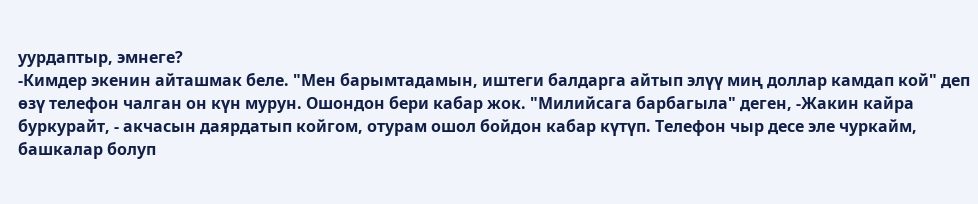уурдаптыр, эмнеге?
-Кимдер экенин айташмак беле. "Мен барымтадамын, иштеги балдарга айтып элүү миң доллар камдап кой" деп өзү телефон чалган он күн мурун. Ошондон бери кабар жок. "Милийсага барбагыла" деген, -Жакин кайра буркурайт, - акчасын даярдатып койгом, отурам ошол бойдон кабар күтүп. Телефон чыр десе эле чуркайм, башкалар болуп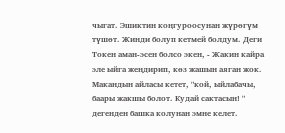чыгат. Эшиктин коңгуроосунан жүрөгүм түшөт. Жинди болуп кетмей болдум. Деги Токен аман-эсен болсо экен, - Жакин кайра эле ыйга жеңдирип, көз жашын аяган жок. Макандын айласы кетет, "кой, ыйлабачы, баары жакшы болот. Кудай сактасын! " дегенден башка колунан эмне келет.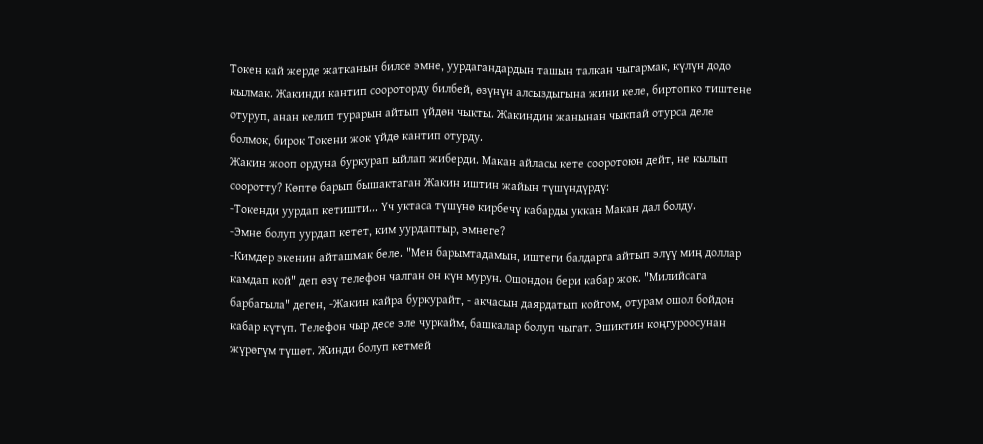Токен кай жерде жатканын билсе эмне, уурдагандардын ташын талкан чыгармак, күлүн додо кылмак. Жакинди кантип соороторду билбей, өзүнүн алсыздыгына жини келе, биртопко тиштене отуруп, анан келип турарын айтып үйдөн чыкты. Жакиндин жанынан чыкпай отурса деле болмок, бирок Токени жок үйдө кантип отурду.
Жакин жооп ордуна буркурап ыйлап жиберди. Макан айласы кете сооротоюн дейт, не кылып сооротту? Көптө барып бышактаган Жакин иштин жайын түшүндүрдү:
-Токенди уурдап кетишти... Үч уктаса түшүнө кирбечү кабарды уккан Макан дал болду.
-Эмне болуп уурдап кетет, ким уурдаптыр, эмнеге?
-Кимдер экенин айташмак беле. "Мен барымтадамын, иштеги балдарга айтып элүү миң доллар камдап кой" деп өзү телефон чалган он күн мурун. Ошондон бери кабар жок. "Милийсага барбагыла" деген, -Жакин кайра буркурайт, - акчасын даярдатып койгом, отурам ошол бойдон кабар күтүп. Телефон чыр десе эле чуркайм, башкалар болуп чыгат. Эшиктин коңгуроосунан жүрөгүм түшөт. Жинди болуп кетмей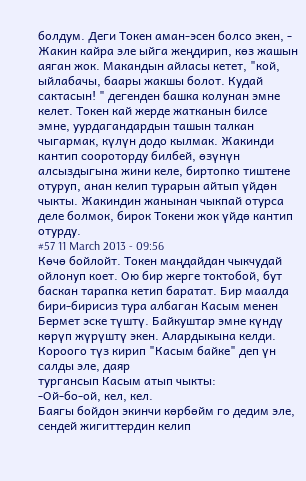болдум. Деги Токен аман-эсен болсо экен, - Жакин кайра эле ыйга жеңдирип, көз жашын аяган жок. Макандын айласы кетет, "кой, ыйлабачы, баары жакшы болот. Кудай сактасын! " дегенден башка колунан эмне келет. Токен кай жерде жатканын билсе эмне, уурдагандардын ташын талкан чыгармак, күлүн додо кылмак. Жакинди кантип соороторду билбей, өзүнүн алсыздыгына жини келе, биртопко тиштене отуруп, анан келип турарын айтып үйдөн чыкты. Жакиндин жанынан чыкпай отурса деле болмок, бирок Токени жок үйдө кантип отурду.
#57 11 March 2013 - 09:56
Көчө бойлойт. Токен маңдайдан чыкчудай ойлонуп коет. Ою бир жерге токтобой, бут баскан тарапка кетип баратат. Бир маалда бири-бирисиз тура албаган Касым менен Бермет эске түштү. Байкуштар эмне күндү көрүп жүрүштү экен. Алардыкына келди. Короого түз кирип "Касым байке" деп үн салды эле, даяр
тургансып Касым атып чыкты:
-Ой-бо-ой, кел, кел.
Баягы бойдон экинчи көрбөйм го дедим эле, сендей жигиттердин келип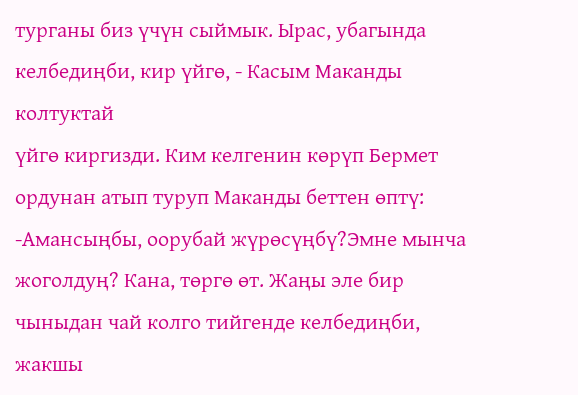турганы биз үчүн сыймык. Ырас, убагында келбедиңби, кир үйгө, - Касым Маканды колтуктай
үйгө киргизди. Ким келгенин көрүп Бермет ордунан атып туруп Маканды беттен өптү:
-Амансыңбы, оорубай жүрөсүңбү?Эмне мынча жоголдуң? Кана, төргө өт. Жаңы эле бир чыныдан чай колго тийгенде келбедиңби, жакшы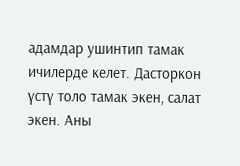адамдар ушинтип тамак ичилерде келет. Дасторкон үстү толо тамак экен, салат экен. Аны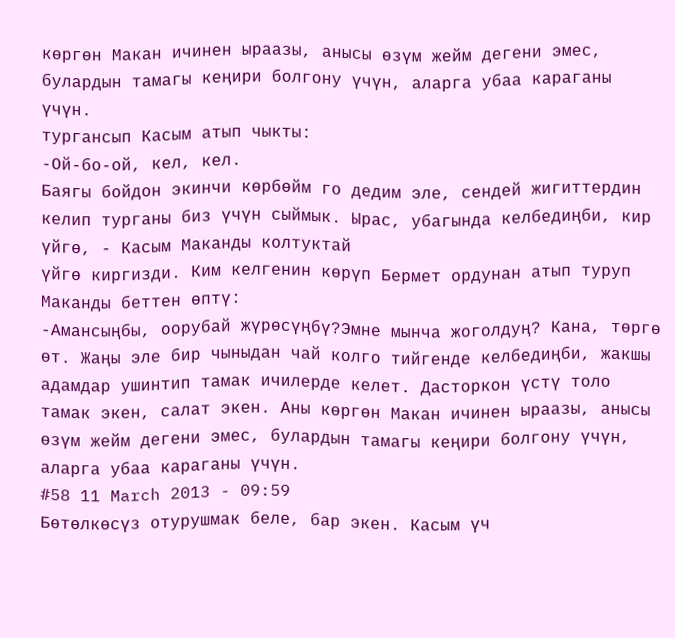көргөн Макан ичинен ыраазы, анысы өзүм жейм дегени эмес, булардын тамагы кеңири болгону үчүн, аларга убаа караганы үчүн.
тургансып Касым атып чыкты:
-Ой-бо-ой, кел, кел.
Баягы бойдон экинчи көрбөйм го дедим эле, сендей жигиттердин келип турганы биз үчүн сыймык. Ырас, убагында келбедиңби, кир үйгө, - Касым Маканды колтуктай
үйгө киргизди. Ким келгенин көрүп Бермет ордунан атып туруп Маканды беттен өптү:
-Амансыңбы, оорубай жүрөсүңбү?Эмне мынча жоголдуң? Кана, төргө өт. Жаңы эле бир чыныдан чай колго тийгенде келбедиңби, жакшы адамдар ушинтип тамак ичилерде келет. Дасторкон үстү толо тамак экен, салат экен. Аны көргөн Макан ичинен ыраазы, анысы өзүм жейм дегени эмес, булардын тамагы кеңири болгону үчүн, аларга убаа караганы үчүн.
#58 11 March 2013 - 09:59
Бөтөлкөсүз отурушмак беле, бар экен. Касым үч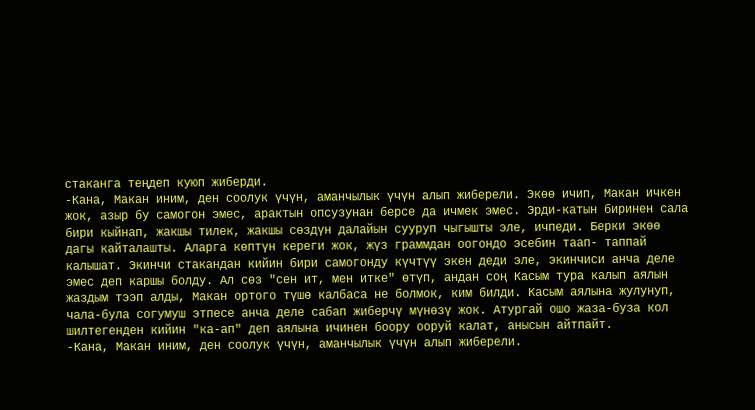стаканга теңдеп куюп жиберди.
-Кана, Макан иним, ден соолук үчүн, аманчылык үчүн алып жиберели. Экөө ичип, Макан ичкен жок, азыр бу самогон эмес, арактын опсузунан берсе да ичмек эмес. Эрди-катын биринен сала бири кыйнап, жакшы тилек, жакшы сөздүн далайын сууруп чыгышты эле, ичпеди. Берки экөө
дагы кайталашты. Аларга көптүн кереги жок, жүз граммдан оогондо эсебин таап- таппай калышат. Экинчи стакандан кийин бири самогонду күчтүү экен деди эле, экинчиси анча деле эмес деп каршы болду. Ал сөз "сен ит, мен итке" өтүп, андан соң Касым тура калып аялын жаздым тээп алды, Макан ортого түшө калбаса не болмок, ким билди. Касым аялына жулунуп, чала-була согумуш этпесе анча деле сабап жиберчү мүнөзү жок. Атургай ошо жаза-буза кол шилтегенден кийин "ка-ап" деп аялына ичинен боору ооруй калат, анысын айтпайт.
-Кана, Макан иним, ден соолук үчүн, аманчылык үчүн алып жиберели.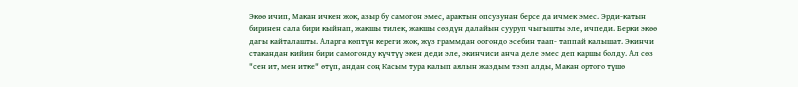Экөө ичип, Макан ичкен жок, азыр бу самогон эмес, арактын опсузунан берсе да ичмек эмес. Эрди-катын биринен сала бири кыйнап, жакшы тилек, жакшы сөздүн далайын сууруп чыгышты эле, ичпеди. Берки экөө
дагы кайталашты. Аларга көптүн кереги жок, жүз граммдан оогондо эсебин таап- таппай калышат. Экинчи стакандан кийин бири самогонду күчтүү экен деди эле, экинчиси анча деле эмес деп каршы болду. Ал сөз "сен ит, мен итке" өтүп, андан соң Касым тура калып аялын жаздым тээп алды, Макан ортого түшө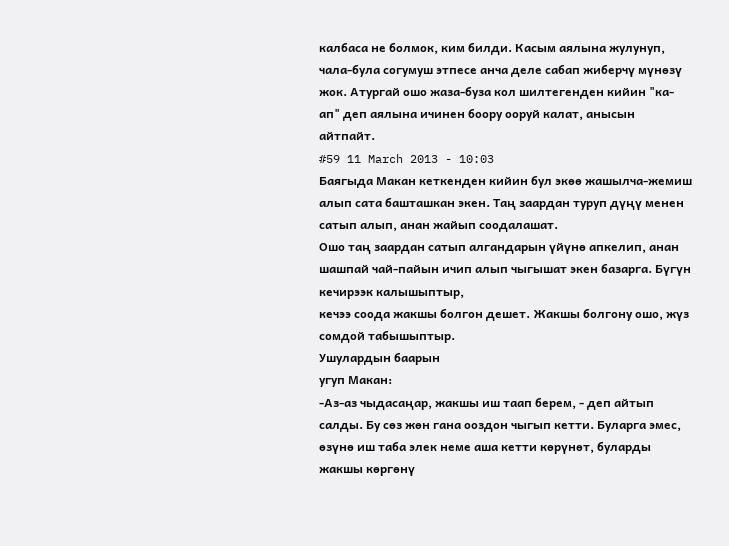калбаса не болмок, ким билди. Касым аялына жулунуп, чала-була согумуш этпесе анча деле сабап жиберчү мүнөзү жок. Атургай ошо жаза-буза кол шилтегенден кийин "ка-ап" деп аялына ичинен боору ооруй калат, анысын айтпайт.
#59 11 March 2013 - 10:03
Баягыда Макан кеткенден кийин бул экөө жашылча-жемиш алып сата башташкан экен. Таң заардан туруп дүңү менен сатып алып, анан жайып соодалашат.
Ошо таң заардан сатып алгандарын үйүнө апкелип, анан шашпай чай-пайын ичип алып чыгышат экен базарга. Бүгүн кечирээк калышыптыр,
кечээ соода жакшы болгон дешет. Жакшы болгону ошо, жүз сомдой табышыптыр.
Ушулардын баарын
угуп Макан:
-Аз-аз чыдасаңар, жакшы иш таап берем, - деп айтып салды. Бу сөз жөн гана ооздон чыгып кетти. Буларга эмес, өзүнө иш таба элек неме аша кетти көрүнөт, буларды жакшы көргөнү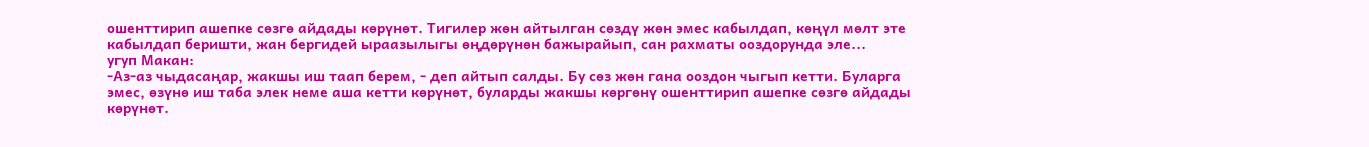ошенттирип ашепке сөзгө айдады көрүнөт. Тигилер жөн айтылган сөздү жөн эмес кабылдап, көңүл мөлт эте кабылдап беришти, жан бергидей ыраазылыгы өңдөрүнөн бажырайып, сан рахматы ооздорунда эле...
угуп Макан:
-Аз-аз чыдасаңар, жакшы иш таап берем, - деп айтып салды. Бу сөз жөн гана ооздон чыгып кетти. Буларга эмес, өзүнө иш таба элек неме аша кетти көрүнөт, буларды жакшы көргөнү ошенттирип ашепке сөзгө айдады көрүнөт.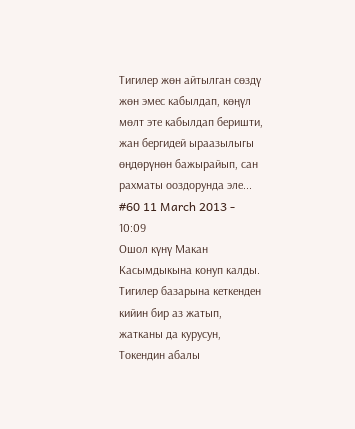Тигилер жөн айтылган сөздү жөн эмес кабылдап, көңүл мөлт эте кабылдап беришти, жан бергидей ыраазылыгы өңдөрүнөн бажырайып, сан рахматы ооздорунда эле...
#60 11 March 2013 - 10:09
Ошол күнү Макан Касымдыкына конуп калды. Тигилер базарына кеткенден кийин бир аз жатып, жатканы да курусун, Токендин абалы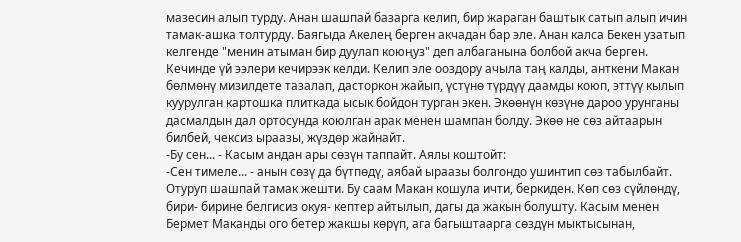мазесин алып турду. Анан шашпай базарга келип, бир жараган баштык сатып алып ичин тамак-ашка толтурду. Баягыда Акелең берген акчадан бар эле. Анан калса Бекен узатып келгенде "менин атыман бир дуулап коюңуз" деп албаганына болбой акча берген. Кечинде үй ээлери кечирээк келди. Келип эле ооздору ачыла таң калды, анткени Макан бөлмөнү мизилдете тазалап, дасторкон жайып, үстүнө түрдүү даамды коюп, эттүү кылып куурулган картошка плиткада ысык бойдон турган экен. Экөөнүн көзүнө дароо урунганы дасмалдын дал ортосунда коюлган арак менен шампан болду. Экөө не сөз айтаарын билбей, чексиз ыраазы, жүздөр жайнайт.
-Бу сен... - Касым андан ары сөзүн таппайт. Аялы коштойт:
-Сен тимеле... - анын сөзү да бүтпөдү, аябай ыраазы болгондо ушинтип сөз табылбайт.
Отуруп шашпай тамак жешти. Бу саам Макан кошула ичти, беркиден. Көп сөз сүйлөндү, бири- бирине белгисиз окуя- кептер айтылып, дагы да жакын болушту. Касым менен Бермет Маканды ого бетер жакшы көрүп, ага багыштаарга сөздүн мыктысынан,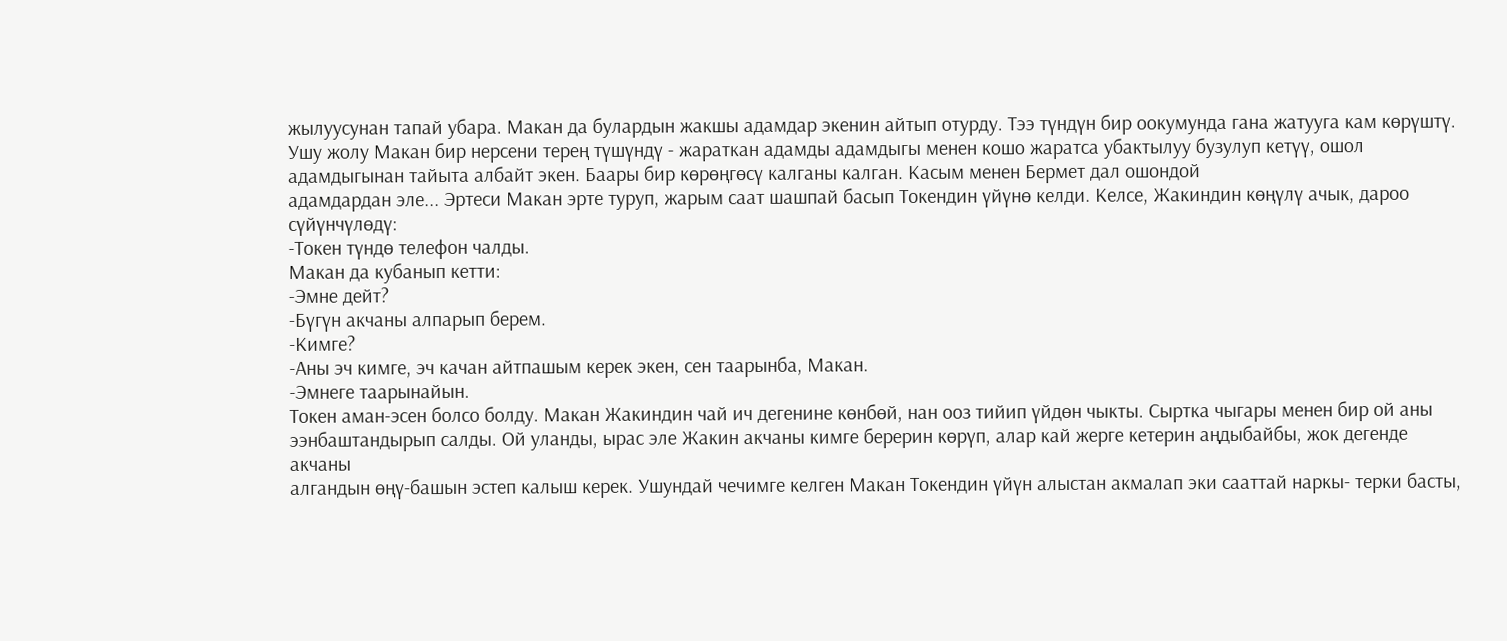жылуусунан тапай убара. Макан да булардын жакшы адамдар экенин айтып отурду. Тээ түндүн бир оокумунда гана жатууга кам көрүштү. Ушу жолу Макан бир нерсени терең түшүндү - жараткан адамды адамдыгы менен кошо жаратса убактылуу бузулуп кетүү, ошол адамдыгынан тайыта албайт экен. Баары бир көрөңгөсү калганы калган. Касым менен Бермет дал ошондой
адамдардан эле... Эртеси Макан эрте туруп, жарым саат шашпай басып Токендин үйүнө келди. Келсе, Жакиндин көңүлү ачык, дароо сүйүнчүлөдү:
-Токен түндө телефон чалды.
Макан да кубанып кетти:
-Эмне дейт?
-Бүгүн акчаны алпарып берем.
-Кимге?
-Аны эч кимге, эч качан айтпашым керек экен, сен таарынба, Макан.
-Эмнеге таарынайын.
Токен аман-эсен болсо болду. Макан Жакиндин чай ич дегенине көнбөй, нан ооз тийип үйдөн чыкты. Сыртка чыгары менен бир ой аны ээнбаштандырып салды. Ой уланды, ырас эле Жакин акчаны кимге берерин көрүп, алар кай жерге кетерин аңдыбайбы, жок дегенде акчаны
алгандын өңү-башын эстеп калыш керек. Ушундай чечимге келген Макан Токендин үйүн алыстан акмалап эки сааттай наркы- терки басты,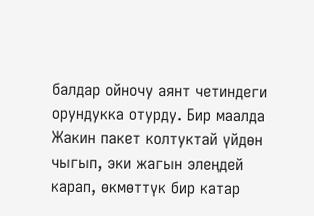балдар ойночу аянт четиндеги орундукка отурду. Бир маалда Жакин пакет колтуктай үйдөн чыгып, эки жагын элеңдей карап, өкмөттүк бир катар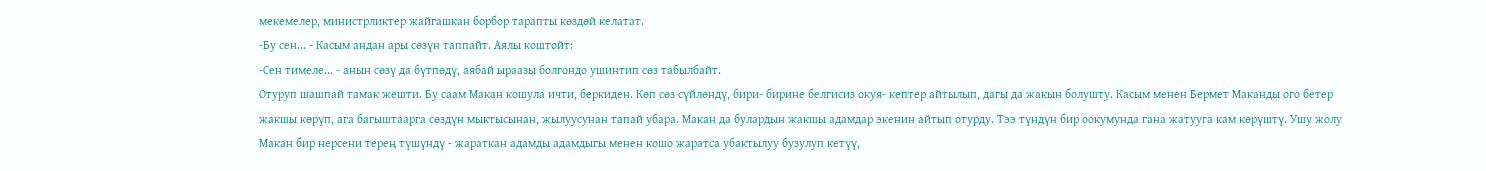мекемелер, министрликтер жайгашкан борбор тарапты көздөй келатат.
-Бу сен... - Касым андан ары сөзүн таппайт. Аялы коштойт:
-Сен тимеле... - анын сөзү да бүтпөдү, аябай ыраазы болгондо ушинтип сөз табылбайт.
Отуруп шашпай тамак жешти. Бу саам Макан кошула ичти, беркиден. Көп сөз сүйлөндү, бири- бирине белгисиз окуя- кептер айтылып, дагы да жакын болушту. Касым менен Бермет Маканды ого бетер жакшы көрүп, ага багыштаарга сөздүн мыктысынан, жылуусунан тапай убара. Макан да булардын жакшы адамдар экенин айтып отурду. Тээ түндүн бир оокумунда гана жатууга кам көрүштү. Ушу жолу Макан бир нерсени терең түшүндү - жараткан адамды адамдыгы менен кошо жаратса убактылуу бузулуп кетүү,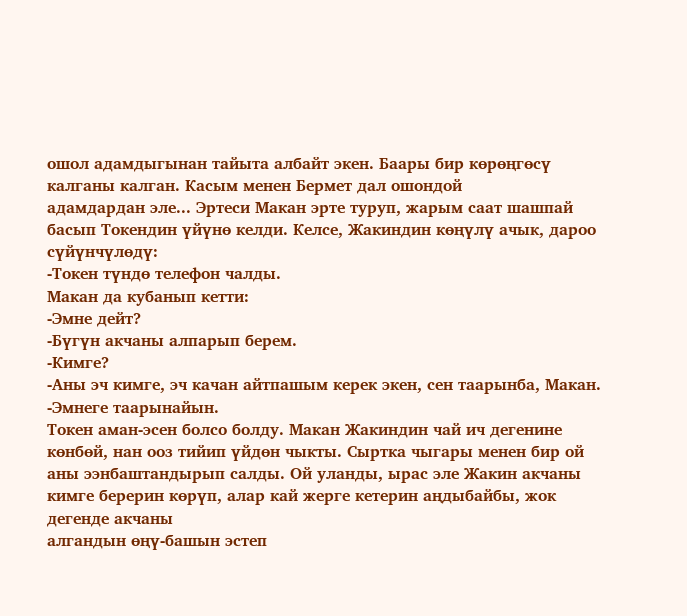ошол адамдыгынан тайыта албайт экен. Баары бир көрөңгөсү калганы калган. Касым менен Бермет дал ошондой
адамдардан эле... Эртеси Макан эрте туруп, жарым саат шашпай басып Токендин үйүнө келди. Келсе, Жакиндин көңүлү ачык, дароо сүйүнчүлөдү:
-Токен түндө телефон чалды.
Макан да кубанып кетти:
-Эмне дейт?
-Бүгүн акчаны алпарып берем.
-Кимге?
-Аны эч кимге, эч качан айтпашым керек экен, сен таарынба, Макан.
-Эмнеге таарынайын.
Токен аман-эсен болсо болду. Макан Жакиндин чай ич дегенине көнбөй, нан ооз тийип үйдөн чыкты. Сыртка чыгары менен бир ой аны ээнбаштандырып салды. Ой уланды, ырас эле Жакин акчаны кимге берерин көрүп, алар кай жерге кетерин аңдыбайбы, жок дегенде акчаны
алгандын өңү-башын эстеп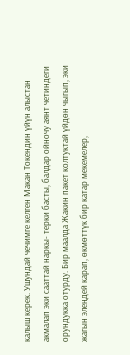калыш керек. Ушундай чечимге келген Макан Токендин үйүн алыстан акмалап эки сааттай наркы- терки басты, балдар ойночу аянт четиндеги орундукка отурду. Бир маалда Жакин пакет колтуктай үйдөн чыгып, эки жагын элеңдей карап, өкмөттүк бир катар мекемелер,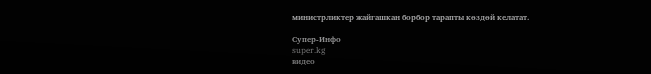министрликтер жайгашкан борбор тарапты көздөй келатат.

Супер-Инфо
super.kg
видео